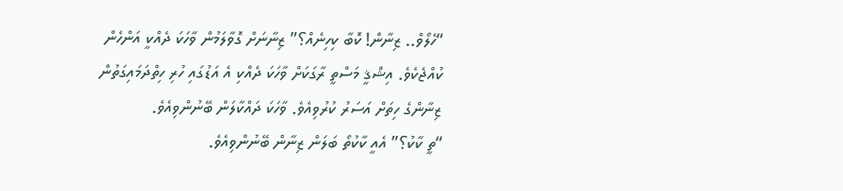“ހެލޯވް.. ޒިނާން! ކޮބާ ކިހިނެއް؟” ޒިނާނަށް ގޮވާލަމުން ވާހަކަ ދެއްކީ އަންހެން ކުއްޖެކެވެ. އިޝްޤީ މަސްތީ ރާގަކަށް ވާހަކަ ދެއްކި އެ އަޑުގައި ހުރި ހިތްދަމައިގަތުން ޒިނާންގެ ހިތަށް އަސަރު ކުރުވިއެވެ. ވާހަކަ ދައްކާލަން ބޭނުންވިއެވެ.
“ތީ ކާކު؟” އެއީ ކާކުތޯ ބަލަން ޒިނާން ބޭނުންވިއެވެ.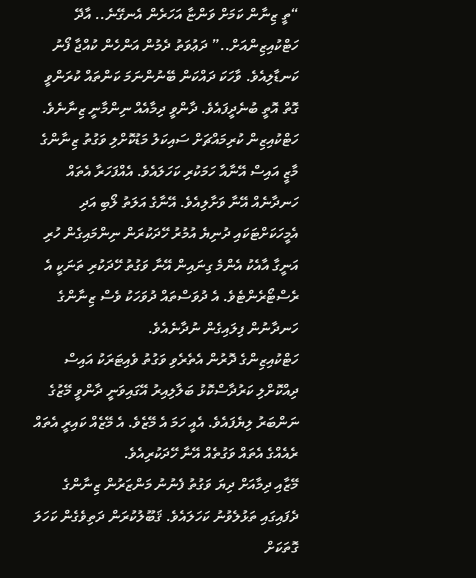“ތީ ޒިނާން ކަމަށް ވަންޏާ އަހަރެން އެނގޭނެ.. އާދޭ ހަޓްކުއިޒިންއަށް..” ދަޢުވަތު ދެމުން އަންހެން ކުއްޖާ ފޯނު ކަނޑާލިއެވެ. ވާހަކަ ދައްކަން ބޭނުންނަމަ ކަންތައް ކުރަންވީ ގޮތް އޮތީ ބުނެދީފައެވެ. ދާންވީ ދިމާއެއް ނިންމާނީ ޒިނާނެވެ.
ހަޓްކުއިޒިން ކުރިމައްޗަށް ސައިކަލު މަޑުކޮށްލި ވަގުތު ޒިނާންގެ މާޒީ އައިސް އޭނާއާ ހަމަކުރި ކަހަލައެވެ. އެއްފަހަރާ އެތައް ހަނދާނެއް އޭނާ ވަށާލިއެވެ. އޭނާގެ އަލަތު ލޯބި އަދި އެމީހަކަށްޓަކައި ދުނިޔެ އުމުރު ހޭދަކުރަން ނިންމައިގެން ހުރި އަނީގާ އާއެކު އެންމެ ގިނައިން އޭނާ ވަގުތު ހޭދަކުރި ތަނަކީ އެ ރެސްޓޯރެންޓެވެ. އެ ދުވަސްތައް ދުވަހަކު ވެސް ޒިނާންގެ ހަނދާނުން ފިލައިގެން ނުދާނެއެވެ.
ހަޓްކުއިޒިންގެ ދޮރުން އެތެރެވި ވަގުތު ވެއިޓަރަކު އައިސް ދިއްކޮށްލި ކަރުދާސްކޮޅު ބަލާލިއިރު އޭގައިވަނީ ދާންވީ މޭޒުގެ ނަންބަރު ލިޔެފައެވެ. އެއީ ހަމަ އެ މޭޒެވެ. އެ މޭޒެއް ކައިރީ އެތައް ރެއެއްގެ އެތައް ވަގުތެއް އޭނާ ހޭދަކުރިއެވެ.
މޭޒާއި ދިމާއަށް ދިޔަ ވަގުތު ފެނުނު މަންޒަރުން ޒިނާންގެ ދެފައިގައި ތަޅުލެވުނު ކަހަލައެވެ. ޤަބޫލުކުރަން ދަތިވެގެން ކަހަލަ ގޮތަކަށް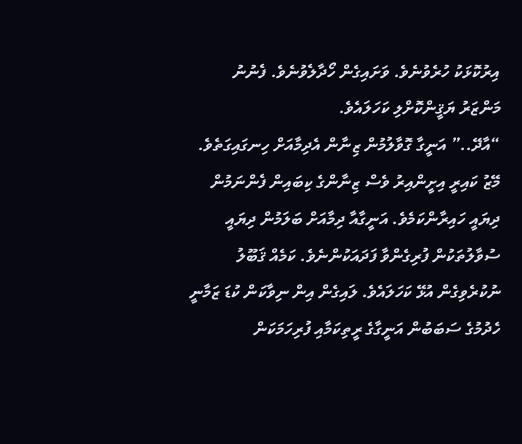އިރުކޮޅަކު ހުރެވުނެވެ. ވަށައިގެން ހޯދާލެވުނެވެ. ފެނުނު މަންޒަރު ޔަޤީންކޮށްލި ކަހަލައެވެ.
“އާދޭ..” އަނީގާ ގޮވާލުމުން ޒިނާން އެދިމާއަށް ހިނގައިގަތެވެ.
މޭޒު ކައިރީ އިށީންއިރު ވެސް ޒިނާންގެ ކިބައިން ފެންނަމުން ދިޔައީ ހައިރާންކަމެވެ. އަނީގާއާ ދިމާއަށް ބަލަމުން ދިޔައީ ސުވާލުތަކުން ފުރިގެންވާ ފަދައަކުންނެވެ. ކަމެއް ޤަބޫލު ނުކުރެވިގެން އުޅޭ ކަހަލައެވެ. ލައިގެން އިން ނިވާކަން ކުޑަ ޒަމާނީ ހެދުމުގެ ސަބަބުން އަނީގާގެ ރީތިކަމާއި ފުރިހަމަކަން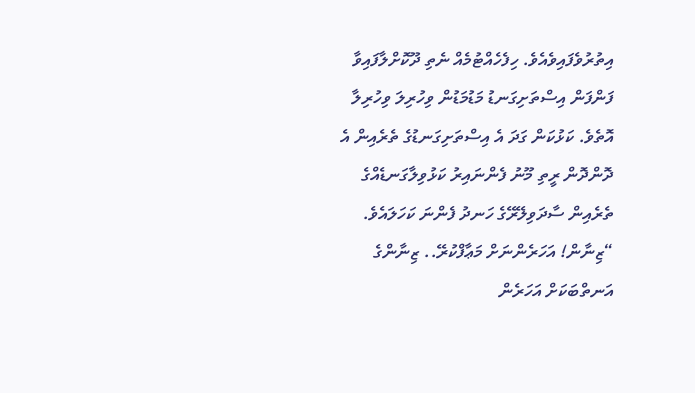އިތުރުވެފައިވެއެވެ. ހިފެހެއްޓުމެއް ނެތި ދޫކޮށްލާފައިވާ ފަންފަން އިސްތަށިގަނޑު މަޑުމަޑުން ވިހުރިލަ ވިހުރިލާ އޮތެވެ. ކަޅުކަން ގަދަ އެ އިސްތަށިގަނޑުގެ ތެރެއިން އެ ދޮންދޮން ރީތި މޫނު ފެންނައިރު ކަޅުވިލާގަނޑެއްގެ ތެރެއިން ސާދަވިލޭރޭގެ ހަނދު ފެންނަ ކަހަލައެވެ.
“ޒިނާން! އަހަރެންނަށް މަޢާފްކުރޭ.. ޒިނާންގެ އަނތްބަކަށް އަހަރެން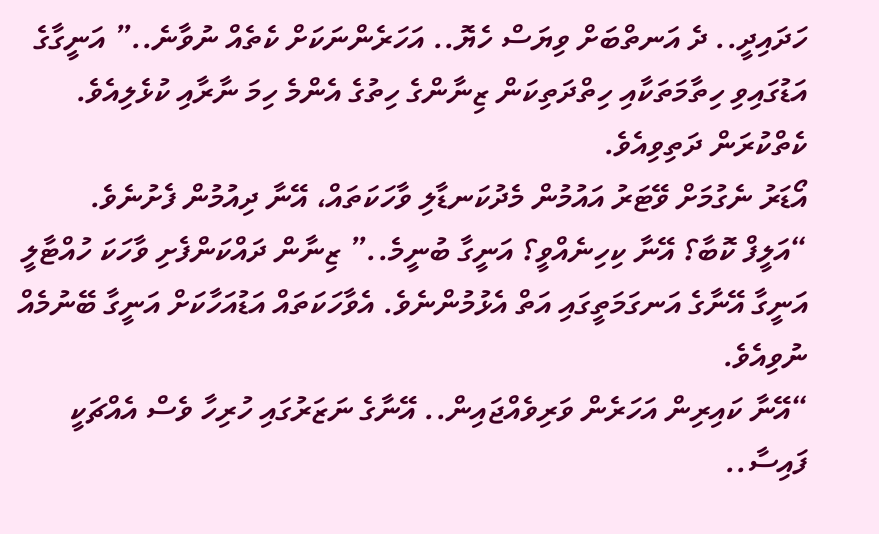ހަދައިދީ.. ދެ އަނތްބަށް ވިޔަސް ހެޔޮ.. އަހަރެންނަކަށް ކެތެއް ނުވާނެ..” އަނީގާގެ އަޑުގައިވި ހިތާމަތަކާއި ހިތްދަތިކަން ޒިނާންގެ ހިތުގެ އެންމެ ހިމަ ނާރާއި ކުޅެލިއެވެ. ކެތްކުރަން ދަތިވިއެވެ.
އޯޑަރު ނެގުމަށް ވޭޓަރު އައުމުން މެދުކަނޑާލި ވާހަކަތައް، އޭނާ ދިއުމުން ފެށުނެވެ.
“އަލީފް ކޮބާ؟ އޭނާ ކިހިނެއްވީ؟ އަނީގާ ބުނީމެ..” ޒިނާން ދައްކަންފެށި ވާހަކަ ހުއްޓާލީ އަނީގާ އޭނާގެ އަނގަމަތީގައި އަތް އެޅުމުންނެވެ. އެވާހަކަތައް އަޑުއަހާކަށް އަނީގާ ބޭނުމެއް ނުވިއެވެ.
“އޭނާ ކައިރިން އަހަރެން ވަރިވެއްޖައިން.. އޭނާގެ ނަޒަރުގައި ހުރިހާ ވެސް އެއްޗަކީ ފައިސާ..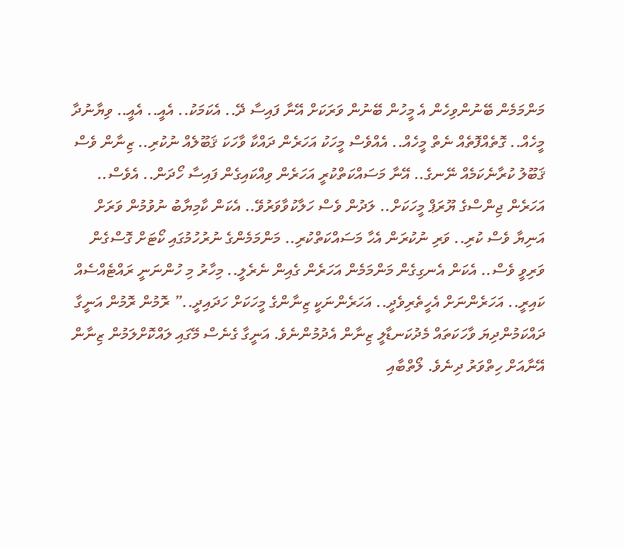މަންމަމެން ބޭނުންވިހެން އެ މީހުން ބޭނުން ވަރަކަށް އޭނާ ފައިސާ ދޭ.. އެކަމަކު.. އެއީ.. އެއީ.. ވިޔާނުދާ މީހެއް.. ގޮތެއްފޮތެއް ނެތް މީހެއް.. އެއްވެސް މީހަކު އަހަރެން ދައްކާ ވާހަކަ ޤަބޫލެއް ނުކުރި.. ޒިނާން ވެސް ޤަބޫލު ކުރާނެކަމެއް ނޭނގެ.. އޭނާ މަސައްކަތްކުރީ އަހަރެން ވިއްކައިގެން ފައިސާ ހޯދަން.. އެވެސް.. އަހަރެން ޖިންސްގެ ޔޫރަޕް މީހަކަށް.. ލަދުން ވެސް ހަލާކުވާވަރުވޭ.. އެކަން ކާމިޔާބު ނުވުމުން ވަރަށް އަނިޔާ ވެސް ކުރި.. ވަރި ނުކުރަން އެހާ މަސައްކަތްކުރި.. މަންމަމެންގެ ނުރުހުމުގައި ކޯޓަށް ގޮސްގެން ވަރިވީ ވެސް.. އެކަން އެނގިގެން މަންމަމެން އަހަރެން ގެއިން ނެރެލީ.. މިހާރު މި ހުންނަނީ ރައްޓެއްސެއް ކައިރީ.. އަހަރެންނަށް އެހީތެރިވެދީ.. އަހަރެންނަކީ ޒިނާންގެ މީހަކަށް ހަދައިދީ..” ރޮމުން ރޮމުން އަނީގާ ދައްކަމުންދިޔަ ވާހަކަތައް މެދުކަނޑާލީ ޒިނާން އެދުމުންނެވެ. އަނީގާ ގެނެސް މޭގައި ލައްކޮށްލަމުން ޒިނާން އޭނާއަށް ހިތްވަރު ދިނެވެ. ލޯތްބާއި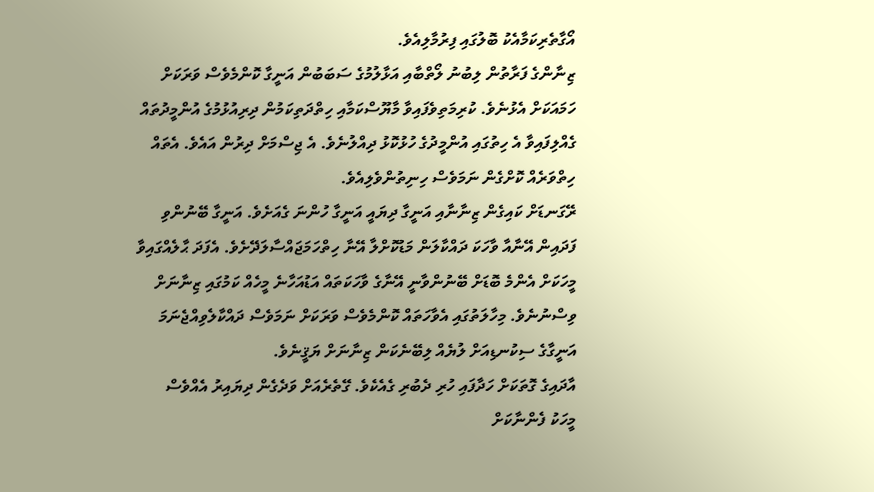އޯގާތެރިކަމާއެކު ބޮލުގައި ފިރުމާލިއެވެ.
ޒިނާންގެ ފަރާތުން ލިބުނު ލޯތްބާއި އަޅާލުމުގެ ސަބަބުން އަނީގާ ކޮންމެވެސް ވަރަކަށް ހަމައަކަށް އެޅުނެވެ. ކުރިމަތިވެފައިވާ މާޔޫސްކަމާއި ހިތްދަތިކަމުން ދިރިއުޅުމުގެ އުންމީދުތައް ގެއްލިފައިވާ އެ ހިތުގައި އުންމީދުގެ ހުޅުކޮޅު ދިއްލުނެވެ. އެ ޖިސްމަށް ދިރުން އައެވެ. އެތައް ހިތްވަރެއް ކޮށްގެން ނަމަވެސް ހިނިތުންވެލިއެވެ.
ރޭގަނޑަށް ކައިގެން ޒިނާނާއި އަނީގާ ދިޔައީ އަނީގާ ހުންނަ ގެއަށެވެ. އަނީގާ ބޭނުންވި ފަދައިން އޭނާއާ ވާހަކަ ދައްކާލަން މަޑުކޮށްލާ އޭނާ ހިތްހަމަޖައްސާލަދޭށެވެ. އެފަދަ ޙާލެއްގައިވާ މީހަކަށް އެންމެ ބޮޑަށް ބޭނުންވާނީ އޭނާގެ ވާހަކަތައް އަޑުއަހާނެ މީހެއް ކަމުގައި ޒިނާނަށް ވިސްނުނެވެ. މިހާލަތުގައި އެވާހަތައް ކޮންމެވެސް ވަރަކަށް ނަމަވެސް ދައްކާލެވިއްޖެނަމަ އަނީގާގެ ސިކުނޑިއަށް ލުޔެއް ލިބޭނެކަން ޒިނާނަށް ޔަޤީނެވެ.
އާދައިގެ ގޮތަކަށް ހަދާފައި ހުރި ދެބުރި ގެއެކެވެ. ގޭތެރެއަށް ވަދެގެން ދިޔައިރު އެއްވެސް މީހަކު ފެންނާކަށް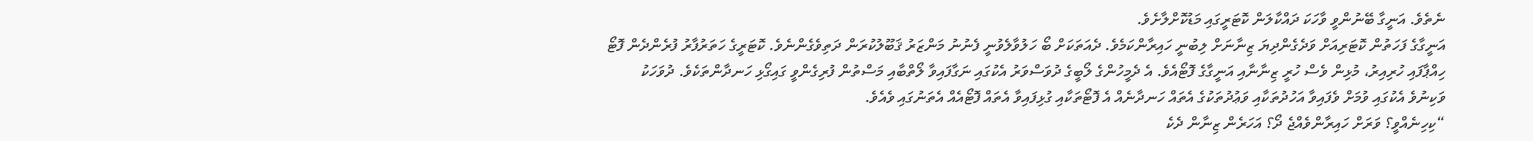ނެތެވެ. އަނީގާ ބޭނުންވީ ވާހަކަ ދައްކާލަން ކޮޓަރީގައި މަޑުކޮށްލާށެވެ.
އަނީގާގެ ފަހަތުން ކޮޓަރިއަށް ވަދެގެންދިޔަ ޒިނާނަށް ލިބުނީ ހައިރާންކަމެވެ. ދެއަތަކަށް ބޯ ހަލުވާލެވުނީ ފެނުނު މަންޒަރު ޤަބޫލުކުރަން ދަތިވެގެންނެވެ. ކޮޓަރީގެ ހަތަރުފާރު ފުރެންދެން ފޮޓޯ ހިއްޕާފައި ހުރިއިރު، މުޅިން ވެސް ހުރީ ޒިނާނާއި އަނީގާގެ ފޮޓޯއެވެ. އެ ދެމީހުންގެ ލޯބީގެ ދުވަސްވަރު އެކުގައި ނަގާފައިވާ ލޯތްބާއި މަސްތުން ފުރިގެންވީ ގައިގޯޅި ހަނދާންތަކެވެ. ދުވަހަކު ވަކިނުވެ އެކުގައި ވުމަށް ވެފައިވާ އަހުދުތަކާއި ވަޢުދުތަކުގެ އެތައް ހަނދާނެއް އެ ފޮޓޯތަކާއި ގުޅިފައިވާ އެތައް ފޮޓޯއެއް އެތަނުގައި ވެއެވެ.
“ކިހިނެއްވީ؟ ވަރަށް ހައިރާންވެއްޖެ ދޯ؟ އަހަރެން ޒިނާން ދެކެ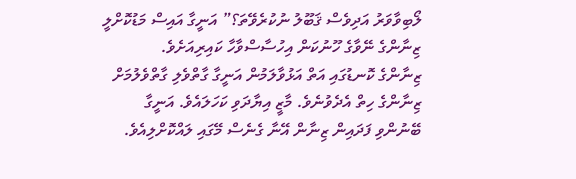ލޯބިވާވަރު އަދިވެސް ޤަބޫލު ނުކުރެވޭތަ؟” އަނީގާ އައިސް މަޑުކޮށްލީ ޒިނާންގެ ނޭވާގެ ހޫނުކަން އިހުސާސްވާހާ ކައިރިއަށެވެ.
ޒިނާންގެ ކޮނޑުގައި އަތް އަޅުވާލަމުން އަނީގާ ގާތްވެލި ގާތްވެލުމަށް ޒިނާންގެ ހިތް އެދެވުނެވެ. މާޒީ އިޔާދަވި ކަހަލައެވެ. އަނީގާ ބޭނުންވި ފަދައިން ޒިނާން އޭނާ ގެނެސް މޭގައި ލައްކޮށްލިއެވެ.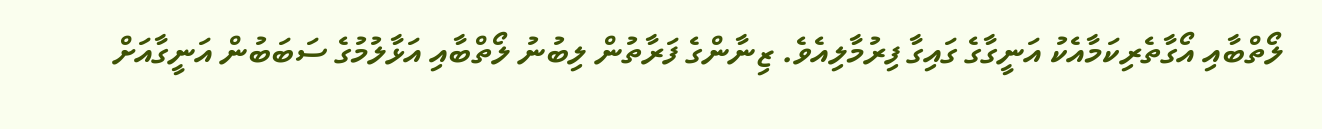ލޯތްބާއި އޯގާތެރިކަމާއެކު އަނީގާގެ ގައިގާ ފިރުމާލިއެވެ. ޒިނާންގެ ފަރާތުން ލިބުނު ލޯތްބާއި އަޅާލުމުގެ ސަބަބުން އަނީގާއަށް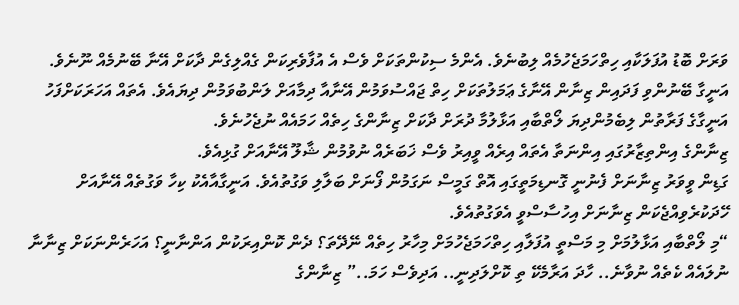ވަރަށް ބޮޑު އުފަލަކާއި ހިތްހަމަޖެހުމެއް ލިބުނެވެ. އެންމެ ސިކުންތަކަށް ވެސް އެ އުފާވެރިކަން ގެއްލިގެން ދާކަށް އޭނާ ބޭނުމެއް ނޫނެވެ. އަނީގާ ބޭނުންވި ފަދައިން ޒިނާން އޭނާގެ ޢަމަލުތަކަށް ހިތް ޖައްސުވަމުން އޭނާއާ ދިމާއަށް ލަންބުވަމުން ދިޔައެވެ. އެތައް އަހަރަކަށްފަހު އަނީގާގެ ފަރާތުން ލިބެމުންދިޔަ ލޯތްބާއި އަޅާލުމާ ދުރަށް ދާކަށް ޒިނާންގެ ހިތެއް ހަމައެއް ނުޖެހުނެވެ.
ޒިނާންގެ އިންތިޒާރުގައި އިންނަތާ އެތައް އިރެއް ވީއިރު ވެސް ޚަބަރެއް ނުވުމުން ޝާލޫ އޭނާއަށް ގުޅިއެވެ.
ގަޑިން ވީވަރު ޒިނާނަށް ފެނުނީ ގޮނޑިމަތީގައި އޮތް ގަމީސް ނަގަމުން ފޯނަށް ބަލާލި ވަގުތުއެވެ. އަނީގާއާއެކު ކިހާ ވަގުތެއް އޭނާއަށް ހޭދަކުރެވިއްޖެކަން ޒިނާނަށް އިހުސާސްވީ އެވަގުތުއެވެ.
“މި ލޯތްބާއި އަޅާލުމަށް މި މަސްތީ އުފަލާއި ހިތްހަމަޖެހުމަށް މިހާރު ހިތެއް ނޭދޭތަ؟ ދެން ކޮންއިރަކުން އަންނާނީ؟ އަހަރެންނަކަށް ޒިނާނާ ނުލައެއް ކެތެއް ނުވާނެ.. ހާދަ އަރާމެކޭ ތި ކޮށްލަދިނީ.. އަދިވެސް ހަމަ..” ޒިނާންގެ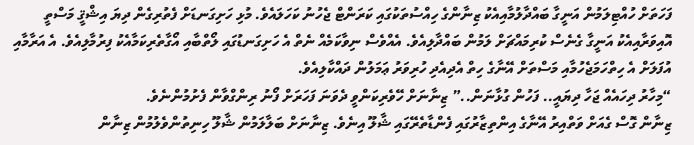ފަހަތަށް ހުއްޓިލަމުން އަނީގާ ބައްދާލުމާއިއެކު ޒިނާންގެ ހިއްސުތަކުގައި ކަރަންޓް ޖެހުނު ކަހަލައެވެ. މުޅި ހަށިގަނޑަށް ފެތުރިގެން ދިޔަ އިޝްޤީ މަސްތީ އޮއިވަރާއިއެކު އަނީގާ ގެނެސް ކުރިމައްޗަށް ލަމުން ބައްދާލިއެވެ. އެއްވެސް ނިވާކަމެއް ނެތް އެ ހަށިގަނޑުގައި ލޯތްބާއި އޯގާތެރިކަމާއެކު ފިރުމާލިއެވެ. އެ އަރާމާއި އުފަލަށް އެ ހިތްހަމަޖެހުމާއި މަސްތަށް އޭނާގެ ހިތް އެދިއެދި ހުރިވަރު ޢަމަލުން ދައްކާލިއެވެ.
“މިހާރު ދިހައެއް ޖަހާ ދިޔައީ.. ފަހުން ގުޅާނަން..” ޒިނާނަށް ހޭވެރިކަންވީ ދެވަނަ ފަހަރަށް ފޯނު ރިންގްވާން ފެށުމުންނެވެ.
ޒިނާން ގޮސް ގެއަށް ވަތްއިރު އޭނާގެ އިންތިޒާރުގައި ފެންޑާތެރޭގައި ޝާލޫ އިނެވެ. ޒިނާނަށް ބަލާލަމުން ޝާލޫ ހިނިތުންވެލުމުން ޒިނާން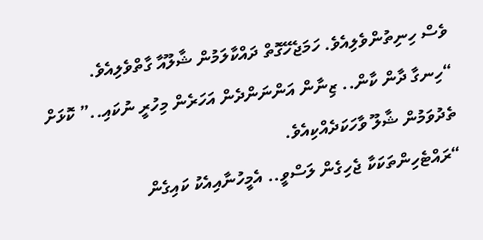ވެސް ހިނިތުންވެލިއެވެ. ހަމަޖެހޭގޮތް ދައްކާލަމުން ޝާލޫއާ ގާތްވެލިއެވެ.
“ހިނގާ ދާން ކާން.. ޒިނާން އަންނަންދެން އަހަރެން މިހުރީ ނުކައި..” ކޮޅަށް ތެދުވަމުން ޝާލޫ ވާހަކަދެއްކިއެވެ.
“ރައްޓެހިންތަކަކާ ޖެހިގެން ލަސްވީ.. އެމީހުނާއިއެކު ކައިގެން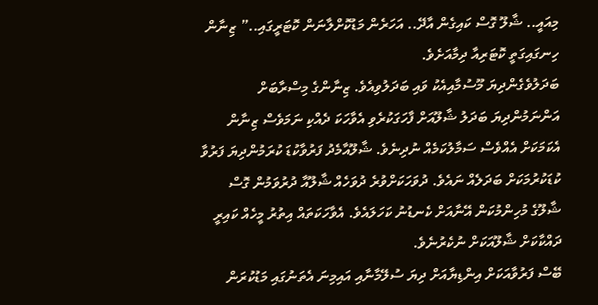މިއައީ.. ޝާލޫ ގޮސް ކައިގެން އާދޭ.. އަހަރެން މަޑުކޮށްލާނަން ކޮޓަރީގައި..” ޒިނާން ހިނގައިގަތީ ކޮޓަރިއާ ދިމާއަށެވެ.
ބަދަލުވެގެންދިޔަ މޫސުމާއިއެކު ވައި ބަދަލުވިއެވެ. ޒިނާންގެ މިސްރާބަށް އަންނަމުންދިޔަ ބަދަލު ޝާލޫއަށް ފާހަގަކުރެވި އެވާހަކަ ދެއްކި ނަމަވެސް ޒިނާން އެކަމަކަށް އެއްވެސް ސަމާލުކަމެއް ނުދިނެވެ. ޝާލޫއާމެދު ފަރުވާކުޑަ ކުރަމުންދިޔަ ފަރުވާ ކުޑަކުރުމަކަށް ބަދަލެއް ނައެވެ. ދުވަހަކަށްވުރެ ދުވަހެއް ޝާލޫއާ ދުރުވަމުން ގޮސް ޝާލޫގެ މުހިންމުކަން އޭނާއަށް ކެނޑުނު ކަހަލައެވެ. އެވާހަކަތައް އިތުރު މީހެއް ކައިރީ ދައްކާކަށް ޝާލޫއަކަށް ނުކެރުނެވެ.
ބޭސް ފަރުވާއަކަށް އިންޑިޔާއަށް ދިޔަ ސުލޭމާނާއި އައިމިނަ އެތަނުގައި މަޑުކުރަން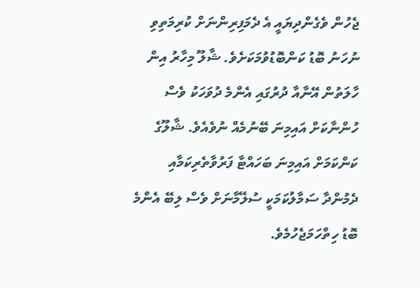ޖެހުން ވެގެންދިޔައީ އެ ދެމަފިރިންނަށް ކުރިމަތިވި ނުހަނު ބޮޑު ކަންބޮޑުވުމަކަށެވެ. ޝާލޫ މިހާރު އިން ހާލަތުން އޭނާއާ ދުރުގައި އެންމެ ދުވަހަކު ވެސް ހުންނާކަށް އައިމިނަ ބޭނުމެއް ނުވެއެވެ. ޝާލޫގެ ކަންކަމަށް އައިމިނަ ބަހައްޓާ ފަރުވާތެރިކަމާއި ދެމުންދާ ސަމާލުކަމަކީ ސުލޭމާނަށް ވެސް ލިބޭ އެންމެ ބޮޑު ހިތްހަމަޖެހުމެވެ.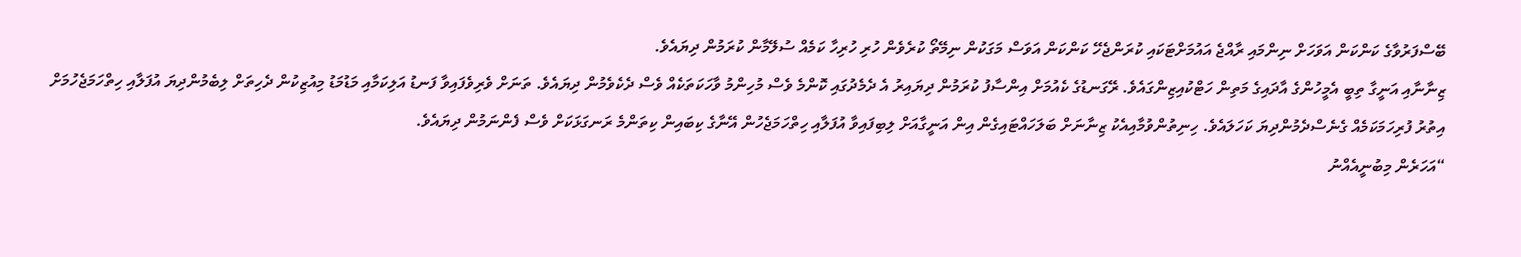ބޭސްފަރުވާގެ ކަންކަން އަވަހަށް ނިންމައި ރާއްޖެ އައުމަށްޓަކައި ކުރަންޖެހޭ ކަންކަން އަވަސް މަގަކުން ނިމޭތޯ ކުރެވެން ހުރި ހުރިހާ ކަމެއް ސުލޭމާން ކުރަމުން ދިޔައެވެ.
ޒިނާނާއި އަނީގާ ތިބީ އެމީހުންގެ އާދައިގެ މަތިން ހަޓްކުއިޒިންގައެވެ. ރޭގަނޑުގެ ކެއުމަށް އިންސާފު ކުރަމުން ދިޔައިރު އެ ދެމެދުގައި ކޮންމެ ވެސް މުހިންމު ވާހަކަތަކެއް ވެސް ދެކެވެމުން ދިޔައެވެ. ތަނަށް ވެރިވެފައިވާ ފަނޑު އަލިކަމާއި މަޑުމަޑު މިއުޒިކުން ދެހިތަށް ލިބެމުންދިޔަ އުފަލާއި ހިތްހަމަޖެހުމަށް އިތުރު ފުރިހަމަކަމެއް ގެނެސްދެމުންދިޔަ ކަހަލައެވެ. ހިނިތުންވުމާއިއެކު ޒިނާނަށް ބަލަހައްޓައިގެން އިން އަނީގާއަށް ލިބިފައިވާ އުފަލާއި ހިތްހަމަޖެހުން އޭނާގެ ކިބައިން ކިތަންމެ ރަނގަޅަކަށް ވެސް ފެންނަމުން ދިޔައެވެ.
“އަހަރެން މިބުނީއެއްނު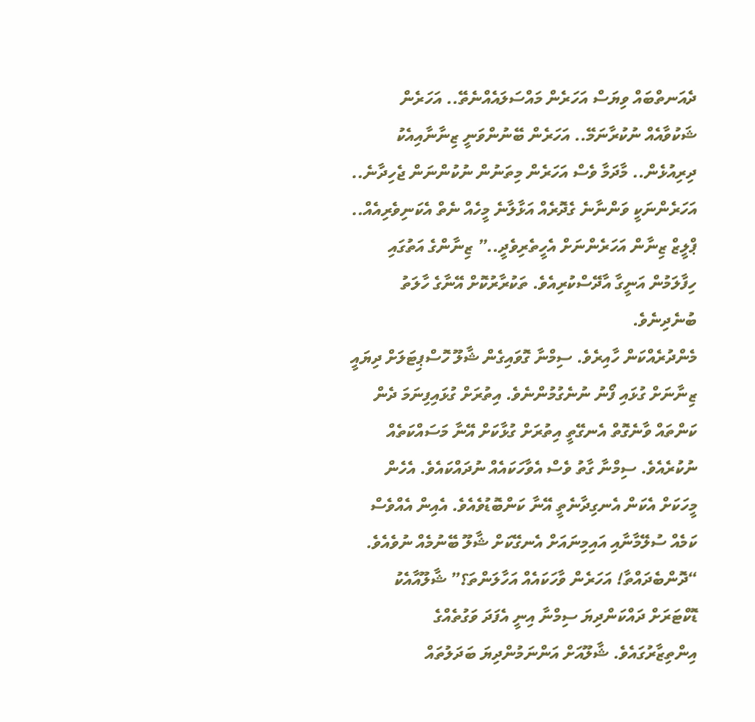ދެއަނތްބައް ވިޔަސް އަހަރެން މައްސަލައެއްނެތޭ.. އަހަރެން ޝަކުވާއެއް ނުކުރާނަމޭ.. އަހަރެން ބޭނުންވަނީ ޒިނާނާއިއެކު ދިރިއުޅެން.. މާދަމާ ވެސް އަހަރެން މިތަނުން ނުކުންނަން ޖެހިދާނެ.. އަހަރެންނަކީ ވަންނާނެ ގެދޮރެއް އަޅާލާނެ މީހެއް ނެތް އެކަނިވެރިއެއް.. ޕްލީޒް ޒިނާން އަހަރެންނަށް އެހީތެރިވެދީ..” ޒިނާންގެ އަތުގައި ހިފާލަމުން އަނީގާ އާދޭސްކުރިއެވެ. ތަކުރާރުކޮށް އޭނާގެ ހާލަތު ބުނެދިނެވެ.
މެންދުރެއްކަން ހާއިރެވެ. ސިމްނާ ގޮވައިގެން ޝާލޫ ހޮސްޕިޓަލަށް ދިޔައީ ޒިނާނަށް ގުޅައި ފޯނު ނުނެގުމުންނެވެ. އިތުރަށް ގުޅައިފިނަމަ ދެން ކަންތައް ވާނެގޮތް އެނގޭތީ އިތުރަށް ގުޅާކަށް އޭނާ މަސައްކަތެއް ނުކުރެއެވެ. ސިމްނާ ގާތު ވެސް އެވާހަކައެއް ނުދައްކައެވެ. އެހެން މީހަކަށް އެކަން އެނގިދާނެތީ އޭނާ ކަންބޮޑުވެއެވެ. އެއިން އެއްވެސް ކަމެއް ސުލޭމާނާއި އައިމިނައަށް އެނގޭކަށް ޝާލޫ ބޭނުމެއް ނުވެއެވެ.
“ދޮންބެދައްތާ! އަހަރެން ވާހަކައެއް އަހާލަންތަ؟” ޝާލޫއާއެކު ޑޮކްޓަރަށް ދައްކަންދިޔަ ސިމްނާ އިނީ އެފަދަ ވަގުތެއްގެ އިންތިޒާރުގައެވެ. ޝާލޫއަށް އަންނަމުންދިޔަ ބަދަލުތައް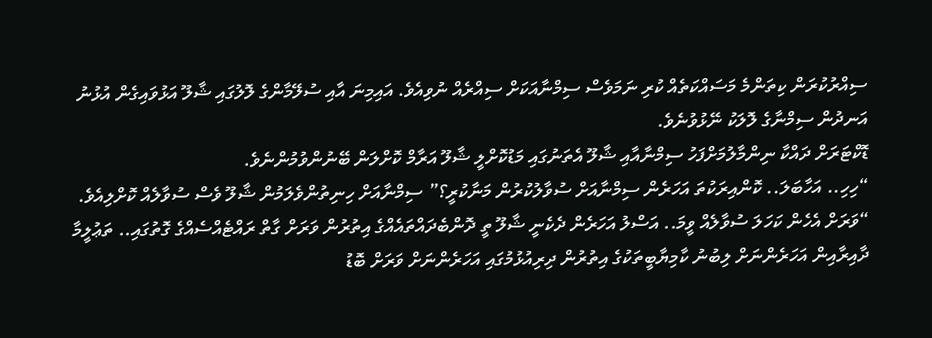ސިއްރުކުރަން ކިތަންމެ މަސައްކަތެއް ކުރި ނަމަވެސް ސިމްނާއަކަށް ސިއްރެއް ނުވިއެވެ. އައިމިނަ އާއި ސުލޭމާންގެ ލޮލުގައި ޝާލޫ އަޅުވައިގެން އުޅުނު އަނދުން ސިމްނާގެ ލޮލަކު ނޭޅުވުނެވެ.
ޑޮކްޓަރަށް ދައްކާ ނިންމާލުމަށްފަހު ސިމްނާއާއި ޝާލޫ އެތަނުގައި މަޑުކޮށްލީ ޝާލޫ އަރާމް ކޮށްލަން ބޭނުންވުމުންނެވެ.
“ހިހި.. އަހާބަލަ.. ކޮންއިރަކުތަ އަހަރެން ސިމްނާއަށް ސުވާލުކުރުން މަނާކުރީ؟” ސިމްނާއަށް ހިނިތުންވެލަމުން ޝާލޫ ވެސް ސުވާލެއް ކޮށްލިއެވެ.
“ވަރަށް އެހެން ކަހަލަ ސުވާލެއް ވީމަ.. އަސްލު އަހަރެން ދެކެނީ ޝާލޫ ތީ ދޮންބެދައްތައެއްގެ އިތުރުން ވަރަށް ގާތް ރައްޓެއްސެއްގެ ގޮތުގައި.. ތަޢުލީމާ ދާއިރާއިން އަހަރެންނަށް ލިބުނު ކާމިޔާބީތަކުގެ އިތުރުން ދިރިއުޅުމުގައި އަހަރެންނަށް ވަރަށް ބޮޑު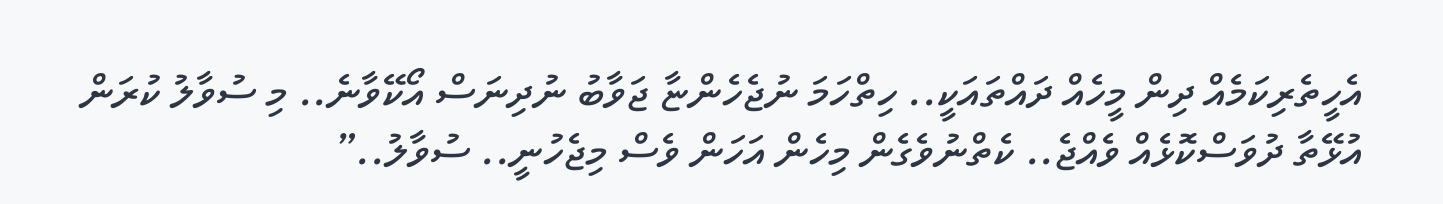އެހީތެރިކަމެއް ދިން މީހެއް ދައްތައަކީ.. ހިތްހަމަ ނުޖެހެންޏާ ޖަވާބު ނުދިނަސް އޯކޭވާނެ.. މި ސުވާލު ކުރަން އުޅޭތާ ދުވަސްކޮޅެއް ވެއްޖެ.. ކެތްނުވެގެން މިހެން އަހަން ވެސް މިޖެހުނީ.. ސުވާލު..”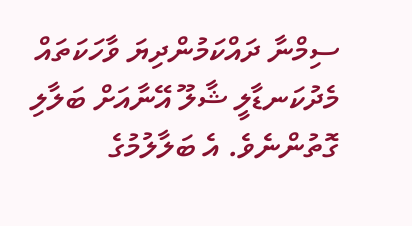ސިމްނާ ދައްކަމުންދިޔަ ވާހަކަތައް މެދުކަނޑާލީ ޝާލޫ އޭނާއަށް ބަލާލި ގޮތުންނެވެ. އެ ބަލާލުމުގެ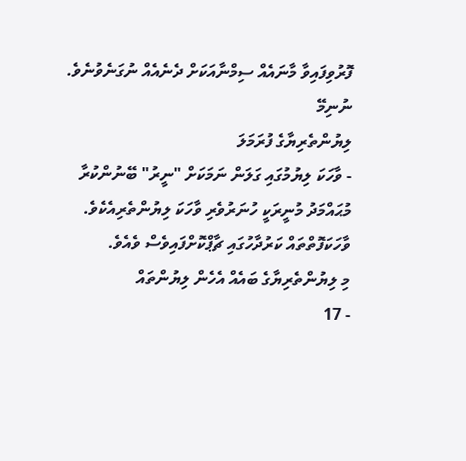ފޮރުވިފައިވާ މާނައެއް ސިމްނާއަކަށް ދެނެއެއް ނުގަނެވުނެވެ.
ނުނިމޭ
ލިޔުންތެރިޔާގެ ފުރަމަލަ
- ވާހަކަ ލިޔުމުގައި ގަލަން ނަމަކަށް "ނީރު" ބޭނުންކުރާ މުޙައްމަދު މުނީރަކީ ހުނަރުވެރި ވާހަކަ ލިޔުންތެރިއެކެވެ. ވާހަކަފޮތްތައް ކަރުދާހުގައި ޗާޕްކޮށްފައިވެސް ވެއެވެ.
މި ލިޔުންތެރިޔާގެ ބައެއް އެހެން ލިޔުންތައް
- 17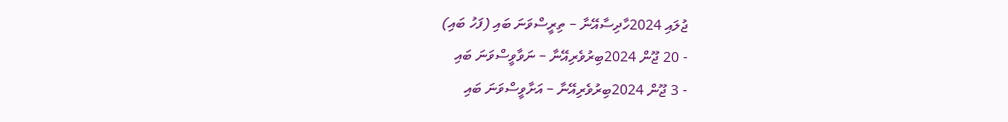ޖުލައި 2024ހާދިސާއޭނާ – ތިރީސްވަނަ ބައި (ފަހު ބައި)
- 20 ޖޫން 2024ބިރުވެރިއޭނާ – ނަވާވީސްވަނަ ބައި
- 3 ޖޫން 2024ބިރުވެރިއޭނާ – އަށާވީސްވަނަ ބައި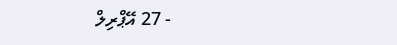- 27 އޭޕްރިލް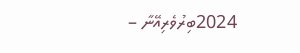2024ބިރުވެރިއޭނާ –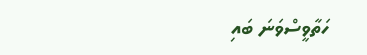ހަތާވީސްވަނަ ބައި